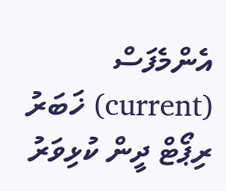އެންމެފަސް (current) ޚަބަރު ރިޕޯޓް ދީން ކުޅިވަރު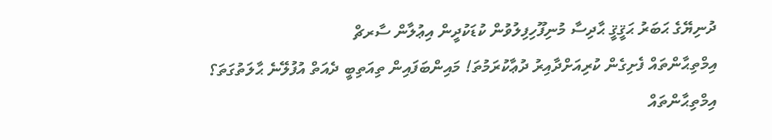ދުނިޔޭގެ ޙަބަރު ޙަޤީޤީ ޙާދިސާ މުނިފޫހިފިލުވުން ކުޑަކުދީން އިޢުލާން ސާރޗް
އިމްތިޙާންތައް ފެށިގެން ކުރިއަށްދާއިރު ދުޢާކުރަމުތަ! މައިންބަފައިން ތިއަތިބީ ދެއަތް އުފުލޭނެ ޙާލަތުގަތަ؟
އިމްތިޙާންތައް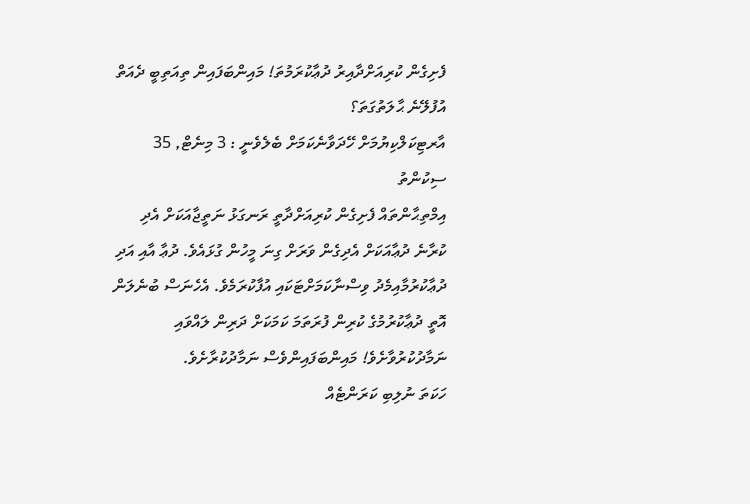ފެށިގެން ކުރިއަށްދާއިރު ދުޢާކުރަމުތަ! މައިންބަފައިން ތިއަތިބީ ދެއަތް އުފުލޭނެ ޙާލަތުގަތަ؟
އާރޓިކަލްކިޔުމަށް ހޭދަވާނެކަމަށް ބެލެވެނީ : 3 މިނެޓް, 35 ސިކުންތު
އިމްތިޙާންތައް ފެށިގެން ކުރިއަށްދާތީ ރަނގަޅު ނަތީޖާއަކަށް އެދި ކުރާނެ ދުޢާއަކަށް އެދިގެން ވަރަށް ގިނަ މީހުން ގުޅައެވެ. ދުޢާ އާއި އަދި ދުޢާކުރުމާއިމެދު ވިސްނާކަމަށްޓަކައި އުފާކުރަމެވެ. އެހެނަސް ބުނެލަން އޮތީ ދުޢާކުރުމުގެ ކުރިން ފުރަތަމަ ކަމަކަށް ދަރިން ލައްވައި ނަމާދުކުރުވާށެވެ! މައިންބަފައިންވެސް ނަމާދުކުރާށެވެ.
ހަކަތަ ނުލިބި ކަރަންޓެއް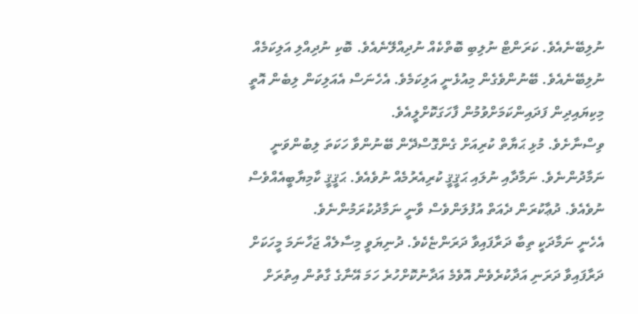ނުލިބޭނެއެވެ. ކަރަންޓް ނުލިބި ބޮތްކެއް ނުދިއްލޭނެއެވެ. ބޮކި ނުދިއްލި އަލިކަމެއް ނުލިބޭނެއެވެ. ބޭނުންވެގެން މިއުޅެނީ އަލިކަމެވެ. އެހެނަސް އެއަލިކަން ލިބެން އޮތީ މިކިޔައިދިން ފަދައިންކަމަށްވުމުން ފާހަގަކޮށްލީއެވެ.
ވިސްނާށެވެ. މުޅި ޙަޔާތް ކުރިއަށް ގެންގޮސްދޭން ބޭނުންވާ ހަކަތަ ލިބުންވަނީ ނަމާދުންނެވެ. ނަމާދާއި ނުލައި ޙަޤީޤީ ކުރިއެރުމެއް ނުވެއެވެ. ޙަޤީޤީ ކާމިޔާބީއެއްވެސް ނުވެއެވެ. ދުޢާކުރަން ދެއަތް އުފުލަންވެސް ވާނީ ނަމާދުކުރަމުންނެވެ.
އެހެނީ ނަމާދަކީ ތިބާ ދަރާފައިވާ ދަރަންޏެކެވެ. ދުނިޔަވީ މިސާލެއް ޖަހާނަމަ މީހަކަށް ދަރާފައިވާ ދަރަނި އަދާކުރެވެން އޮވެމެ އަދާނުކޮށްހުރެ ހަމަ އޭނާގެ ގާތުން އިތުރަށް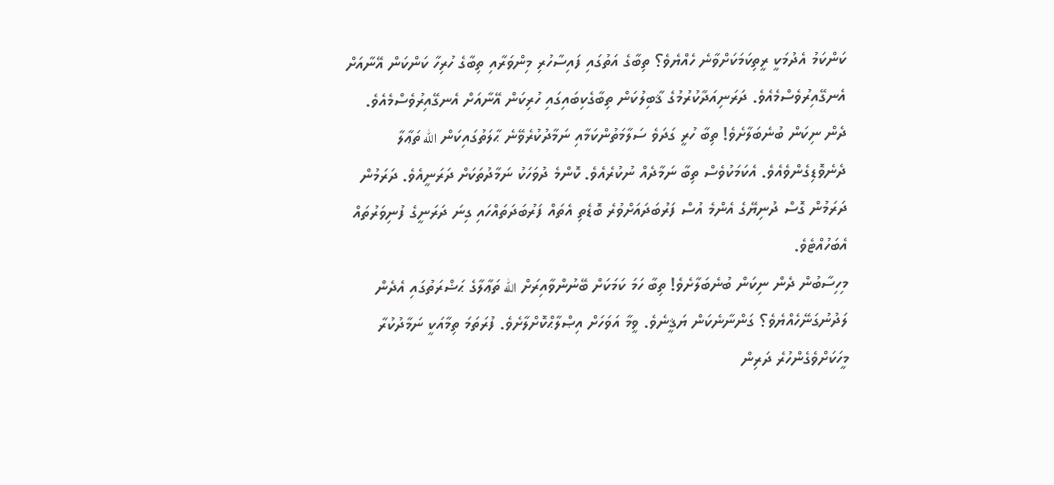ކަންކަމު އެދުމަކީ ރީތިކަމަކަށްވާނެ ހެއްޔެވެ؟ ތިބާގެ އަތުގައި ފައިސާހުރި މިންވަރާއި ތިބާގެ ހުރިހާ ކަންކަން އޭނާއަށް އެނގޭއިރުވެސްމެއެވެ. ދަރަނިއަދާކުރުމުގެ ޤާބިލުކަން ތިބާގެކިބައިގައި ހުރިކަން އޭނާއަށް އެނގޭއިރުވެސްމެއެވެ.
ދެން ނިކަން ބުނެބަލާށެވެ! ތިބާ ހުރީ ގަދަވެ ސަލާމަތުންކަމާއި ނަމާދުކުރެވޭނެ ޙާލަތުގައިކަން الله ތަޢާލާ ދެނެވޮޑިގެންވެއެވެ. އެކަމަކުވެސް ތިބާ ނަމާދެއް ނުކުރެއެވެ. ކޮންމެ ދުވަހަކު ނަމާދުތަކަށް ދަރަނީއެވެ. ދަރަމުން ދަރަމުން ގޮސް ދުނިޔޭގެ އެންމެ އުސް ފަރުބަދައަށްވުރެ ބޮޑެތި އެތައް ފަރުބަދަތައްހައި ގިނަ ދަރަނީގެ ފުނިވަރުތައް އެބަހުއްޓެވެ.
މިހިސާބުން ދެން ނިކަން ބުނެބަލާށެވެ! ތިބާ ހަމަ ކަމަކަށް ބޭނުންވާއިރަށް الله ތަޢާލާގެ ޙަޟްރަތުގައި އެދެން ލަދުނުގަނޭހެއްޔެވެ؟ ގަންނާނެކަން ޔަޤީނެވެ. ވީމާ އަވަހަށް އިޞްލާޙްކޮށްލާށެވެ. ފުރަތަމަ ތިމާއަކީ ނަމާދުކުރާ މީހަކަށްވެގެންހުރެ ދަރިން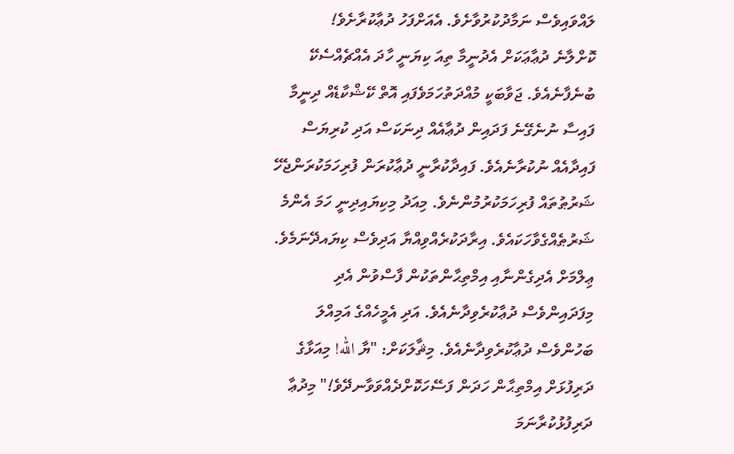ލައްވައިވެސް ނަމާދުކުރުވާށެވެ. އެއަށްފަހު ދުޢާކުރާށެވެ!
ކޮށްލާނެ ދުޢާޢަކަށް އެދުނީމާ ތިއަ ކިޔަނީ ހާދަ އެއްޗެއްސެކޭ ބުނެފާނެއެވެ. ޖަވާބަކީ މުއްދަތުހަމަވެފައި އޮތް ކޭޝްކާޑެއް ދިނީމާ ފައިސާ ނުނެގޭނެ ފަދައިން ދުޢާއެއް ދިނަކަސް އަދި ކުރިޔަސް ފައިދާއެއް ނުކުރާނެއެވެ. ފައިދާކުރާނީ ދުޢާކުރަން ފުރިހަމަކުރަންޖެހޭ ޝަރުޠުތައް ފުރިހަމަކުރުމުންނެވެ. މިއަދު މިކިޔައިދިނީ ހަމަ އެންމެ ޝަރުޠެއްގެވާހަކައެވެ. އިރާދަކުރެއްވިއްޔާ އަދިވެސް ކިޔައދޭނަމެވެ.
ޢިލްމަށް އެދިގެންނާއި އިމްތިޙާންތަކުން ފާސްވުން އެދި މިފަދައިންވެސް ދުޢާކުރެވިދާނެއެވެ. އަދި އެމީހެއްގެ އަމިއްލަ ބަހުންވެސް ދުޢާކުރެވިދާނެއެވެ. މިޘާލަކަށް: "ޔާ الله! މިއަޅާގެ ދަރިފުޅަށް އިމްތިޙާން ހަދަން ފަސޭހަކޮށްދެއްވަވާނދޭވެ!" މިދުޢާ ދަރިފުޅުކުރާނަމަ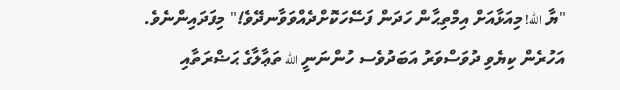"ޔާ الله! މިއަޅާއަށް އިމްތިޙާން ހަދަން ފަސޭހަކޮށްދެއްވަވާނދޭވެ!" މިފަދައިންނެވެ.
އަހުރެން ކިޔެވި ދުވަސްވަރު އަބަދުވެސ ހުންނަނީ الله ތަޢާލާގެ ޙަޟްރަތާއި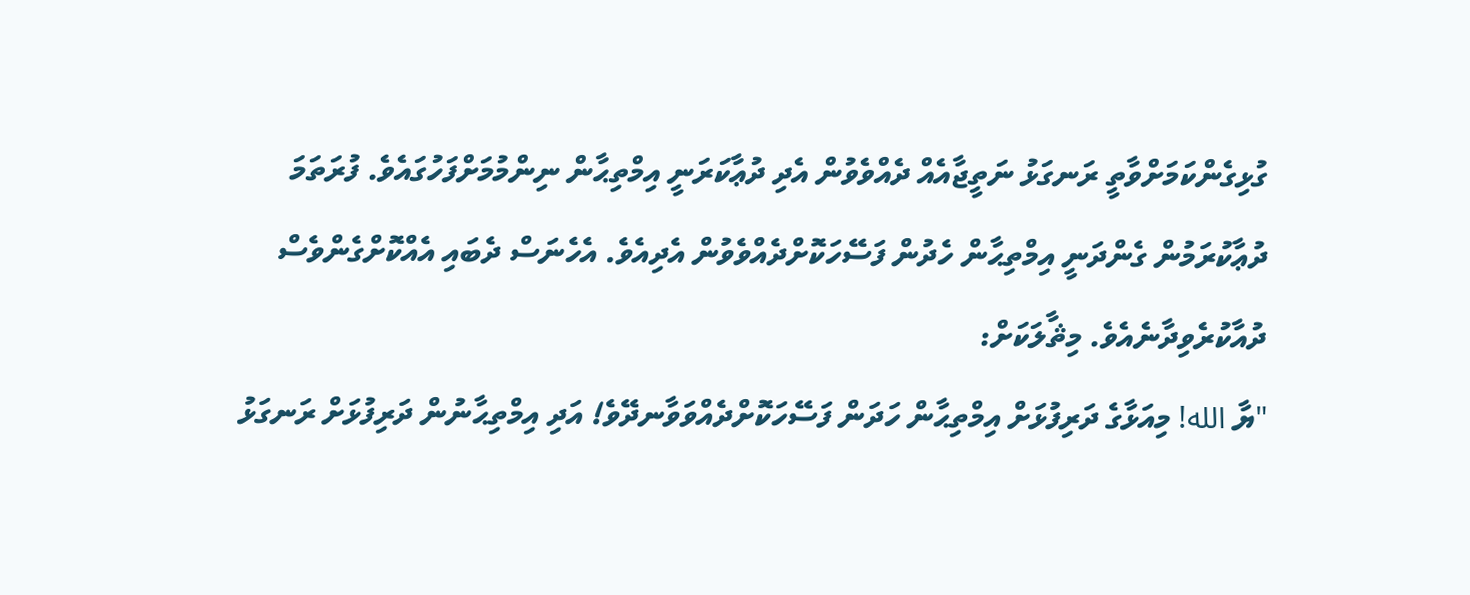ގުޅިގެންކަމަށްވާތީ ރަނގަޅު ނަތީޖާއެއް ދެއްވެވުން އެދި ދުޢާކަރަނީ އިމްތިޙާން ނިންމުމަށްފަހުގައެވެ. ފުރަތަމަ ދުޢާކުރަމުން ގެންދަނީ އިމްތިޙާން ހެދުން ފަސޭހަކޮށްދެއްވެވުން އެދިއެވެ. އެހެނަސް ދެބައި އެއްކޮށްގެންވެސް ދުއާކުރެވިދާނެއެވެ. މިޘާލަކަށް:
"ޔާ الله! މިއަޅާގެ ދަރިފުޅަށް އިމްތިޙާން ހަދަން ފަސޭހަކޮށްދެއްވަވާނދޭވެ! އަދި އިމްތިޙާނުން ދަރިފުޅަށް ރަނގަޅު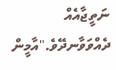ނަތީޖާއެއް ދެއްވަވާނދޭވެ."އާމީން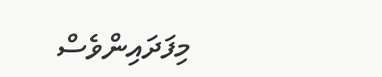މިފަދައިންވެސް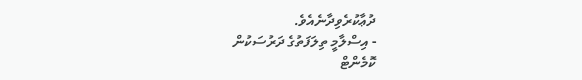ދުޢާކުރެވިދާނެއެވެ.
- އިސްލާމީ ތިލަފަތުގެ ދަރުސަކުން
ކޮމެންޓް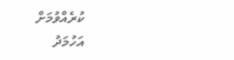ކުރެއްވުމަށް
އަހުމަދު